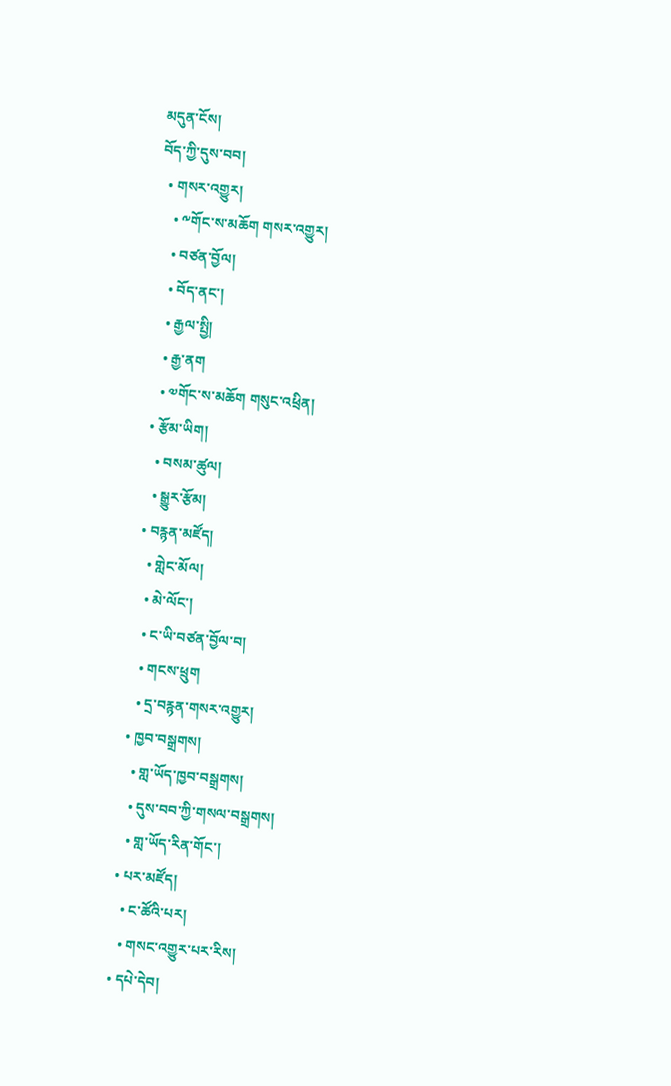མདུན་ངོས།
བོད་ཀྱི་དུས་བབ།
  • གསར་འགྱུར།
    • ༸གོང་ས་མཆོག གསར་འགྱུར།
    • བཙན་བྱོལ།
    • བོད་ནང་།
    • རྒྱལ་སྤྱི།
    • རྒྱ་ནག
    • ༧གོང་ས་མཆོག གསུང་འཕྲིན།
  • རྩོམ་ཡིག།
    • བསམ་ཚུལ།
    • སྒྱུར་རྩོམ།
  • བརྙན་མཛོད།
    • གླེང་མོལ།
    • མེ་ལོང་།
    • ང་ཡི་བཙན་བྱོལ་བ།
    • གངས་ཕྲུག
    • དྲ་བརྙན་གསར་འགྱུར།
  • ཁྱབ་བསྒྲགས།
    • གླ་ཡོད་ཁྱབ་བསྒྲགས།
    • དུས་བབ་ཀྱི་གསལ་བསྒྲགས།
    • གླ་ཡོད་རིན་གོང་།
  • པར་མཛོད།
    • ང་ཚོའི་པར།
    • གསང་འགྱུར་པར་རིས།
  • དཔེ་དེབ།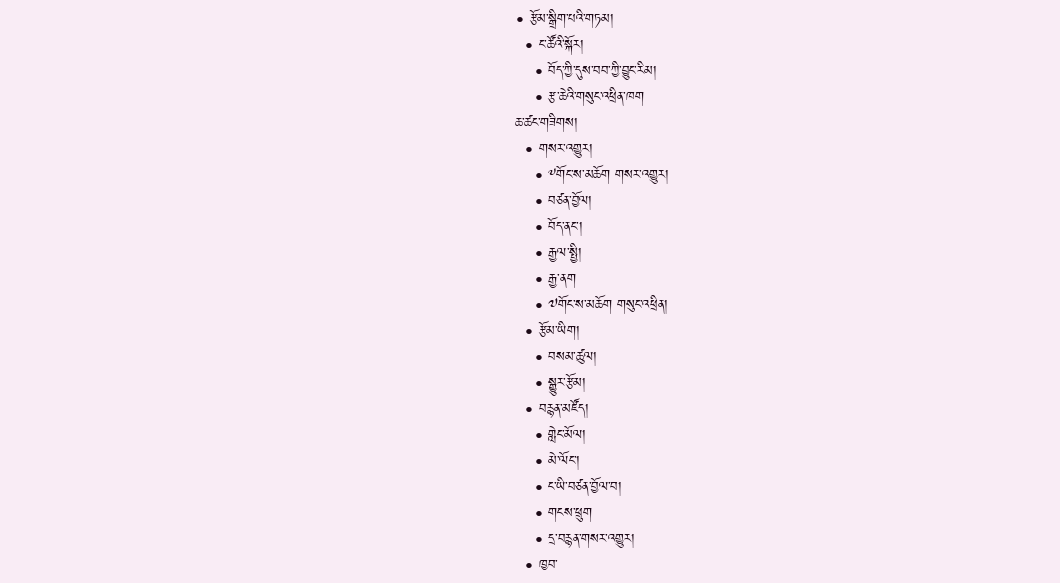• རྩོམ་སྒྲིག་པའི་གཏམ།
  • ང་ཚོའི་སྐོར།
    • བོད་ཀྱི་དུས་བབ་ཀྱི་བྱུང་རིམ།
    • རྩ་ཆེའི་གསུང་འཕྲིན་ཁག
ཆ་ཚང་གཟིགས།
  • གསར་འགྱུར།
    • ༸གོང་ས་མཆོག གསར་འགྱུར།
    • བཙན་བྱོལ།
    • བོད་ནང་།
    • རྒྱལ་སྤྱི།
    • རྒྱ་ནག
    • ༧གོང་ས་མཆོག གསུང་འཕྲིན།
  • རྩོམ་ཡིག།
    • བསམ་ཚུལ།
    • སྒྱུར་རྩོམ།
  • བརྙན་མཛོད།
    • གླེང་མོལ།
    • མེ་ལོང་།
    • ང་ཡི་བཙན་བྱོལ་བ།
    • གངས་ཕྲུག
    • དྲ་བརྙན་གསར་འགྱུར།
  • ཁྱབ་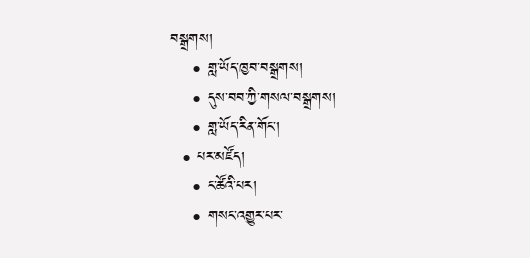བསྒྲགས།
    • གླ་ཡོད་ཁྱབ་བསྒྲགས།
    • དུས་བབ་ཀྱི་གསལ་བསྒྲགས།
    • གླ་ཡོད་རིན་གོང་།
  • པར་མཛོད།
    • ང་ཚོའི་པར།
    • གསང་འགྱུར་པར་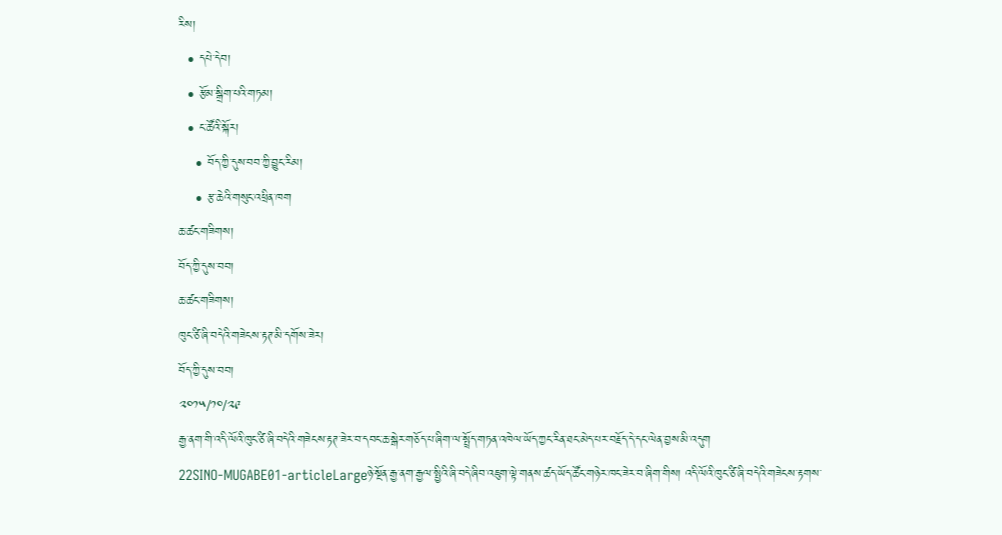རིས།
  • དཔེ་དེབ།
  • རྩོམ་སྒྲིག་པའི་གཏམ།
  • ང་ཚོའི་སྐོར།
    • བོད་ཀྱི་དུས་བབ་ཀྱི་བྱུང་རིམ།
    • རྩ་ཆེའི་གསུང་འཕྲིན་ཁག
ཆ་ཚང་གཟིགས།
བོད་ཀྱི་དུས་བབ།
ཆ་ཚང་གཟིགས།
ཁུང་ཙི་ཞི་བདེའི་གཟེངས་རྟཊ་མི་དགོས་ཟེར།
བོད་ཀྱི་དུས་བབ།
༢༠༡༥/༡༠/༢༩
རྒྱ་ནག་གི་འདི་ལོའི་ཁུང་ཙི་ཞི་བདེའི་གཟེངས་རྟཊ་ཟེར་བ་དབང་ཆ་སྒེར་གཅོད་པ་ཞིག་ལ་སྤྲོད་གཏན་འཁེལ་ཡོད་ཀྱང་རིན་ཐང་མེད་པར་བརྗོད་དེ་དང་ལེན་བྱས་མི་འདུག
22SINO-MUGABE01-articleLargeཉེ་སྔོན་རྒྱ་ནག་རྒྱལ་སྤྱིའི་ཞི་བདེ་ཞིབ་འཇུག་ལྟེ་གནས་ཚད་ཡོད་ཚོང་གཉེར་ཁང་ཟེར་བ་ཞིག་གིས། འདི་ལོའི་ཁུང་ཙི་ཞི་བདེའི་གཟེངས་རྟགས་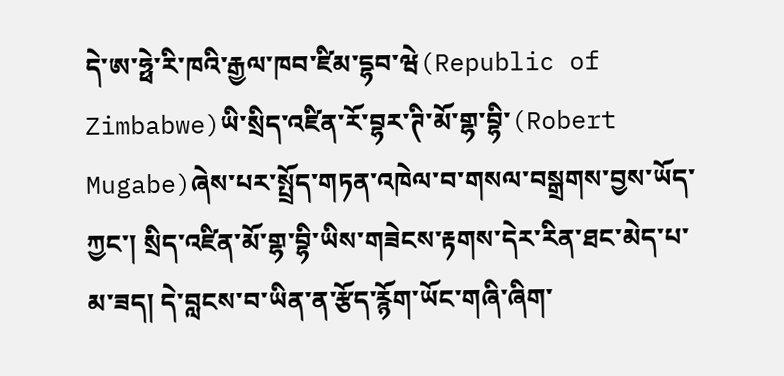དེ་ཨ་ཧྥེ་རི་ཁའི་རྒྱལ་ཁབ་ཛིམ་དྷབ་ཝེ(Republic of Zimbabwe)ཡི་སྲིད་འཛིན་རོ་བྷར་ཊི་མོ་གྷ་བྷི་(Robert Mugabe)ཞེས་པར་སྤྲོད་གཏན་འཁེལ་བ་གསལ་བསྒྲགས་བྱས་ཡོད་ཀྱང་། སྲིད་འཛིན་མོ་གྷ་བྷི་ཡིས་གཟེངས་རྟགས་དེར་རིན་ཐང་མེད་པ་མ་ཟད། དེ་བླངས་བ་ཡིན་ན་རྩོད་རྙོག་ཡོང་གཞི་ཞིག་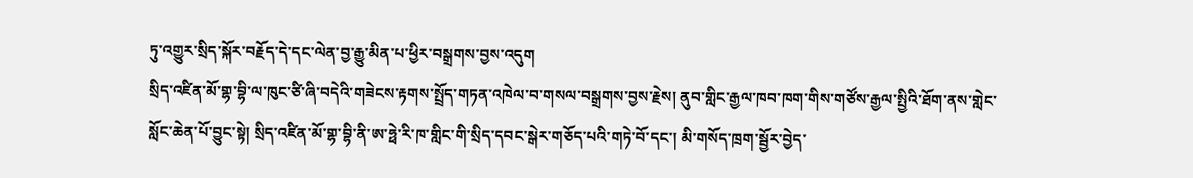ཏུ་འགྱུར་སྲིད་སྐོར་བརྗོད་དེ་དང་ལེན་བྱ་རྒྱུ་མིན་པ་ཕྱིར་བསྒྲགས་བྱས་འདུག
སྲིད་འཛིན་མོ་གྷ་བྷི་ལ་ཁུང་ཙི་ཞི་བདེའི་གཟེངས་རྟགས་སྤྲོད་གཏན་འཁེལ་བ་གསལ་བསྒྲགས་བྱས་རྗེས། ནུབ་གླིང་རྒྱལ་ཁབ་ཁག་གིས་གཙོས་རྒྱལ་སྤྱིའི་ཐོག་ནས་གླེང་སློང་ཆེན་པོ་བྱུང་སྟེ། སྲིད་འཛིན་མོ་གྷ་བྷི་ནི་ཨ་ཧྥེ་རི་ཁ་གླིང་གི་སྲིད་དབང་སྒེར་གཅོད་པའི་གཏེ་བོ་དང་། མི་གསོད་ཁྲག་སྦྱོར་བྱེད་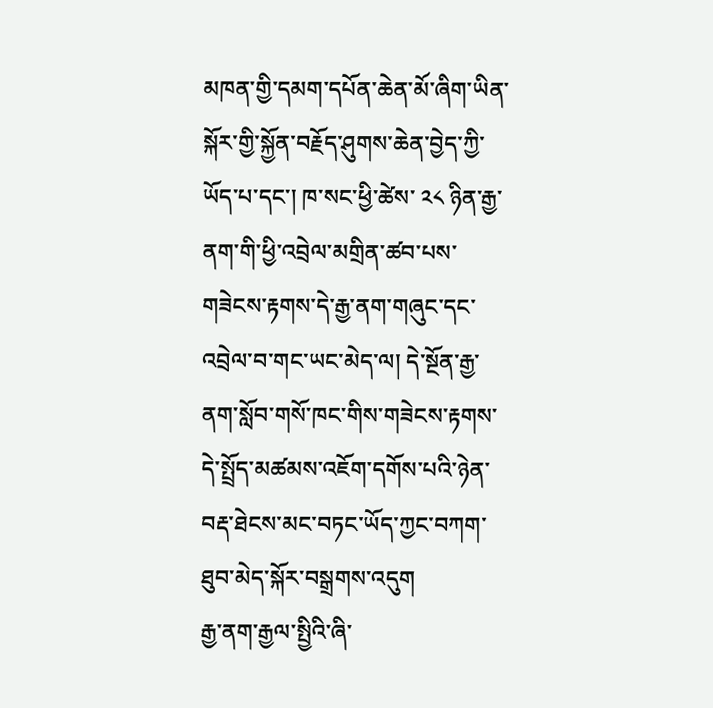མཁན་གྱི་དམག་དཔོན་ཆེན་མོ་ཞིག་ཡིན་སྐོར་གྱི་སྐྱོན་བརྗོད་ཤུགས་ཆེན་བྱེད་ཀྱི་ཡོད་པ་དང་། ཁ་སང་ཕྱི་ཚེས་ ༢༨ ཉིན་རྒྱ་ནག་གི་ཕྱི་འབྲེལ་མགྲིན་ཚབ་པས་གཟེངས་རྟགས་དེ་རྒྱ་ནག་གཞུང་དང་འབྲེལ་བ་གང་ཡང་མེད་ལ། དེ་སྔོན་རྒྱ་ནག་སློབ་གསོ་ཁང་གིས་གཟེངས་རྟགས་དེ་སྤྲོད་མཚམས་འཇོག་དགོས་པའི་ཉེན་བརྡ་ཐེངས་མང་བཏང་ཡོད་ཀྱང་བཀག་ཐུབ་མེད་སྐོར་བསྒྲགས་འདུག
རྒྱ་ནག་རྒྱལ་སྤྱིའི་ཞི་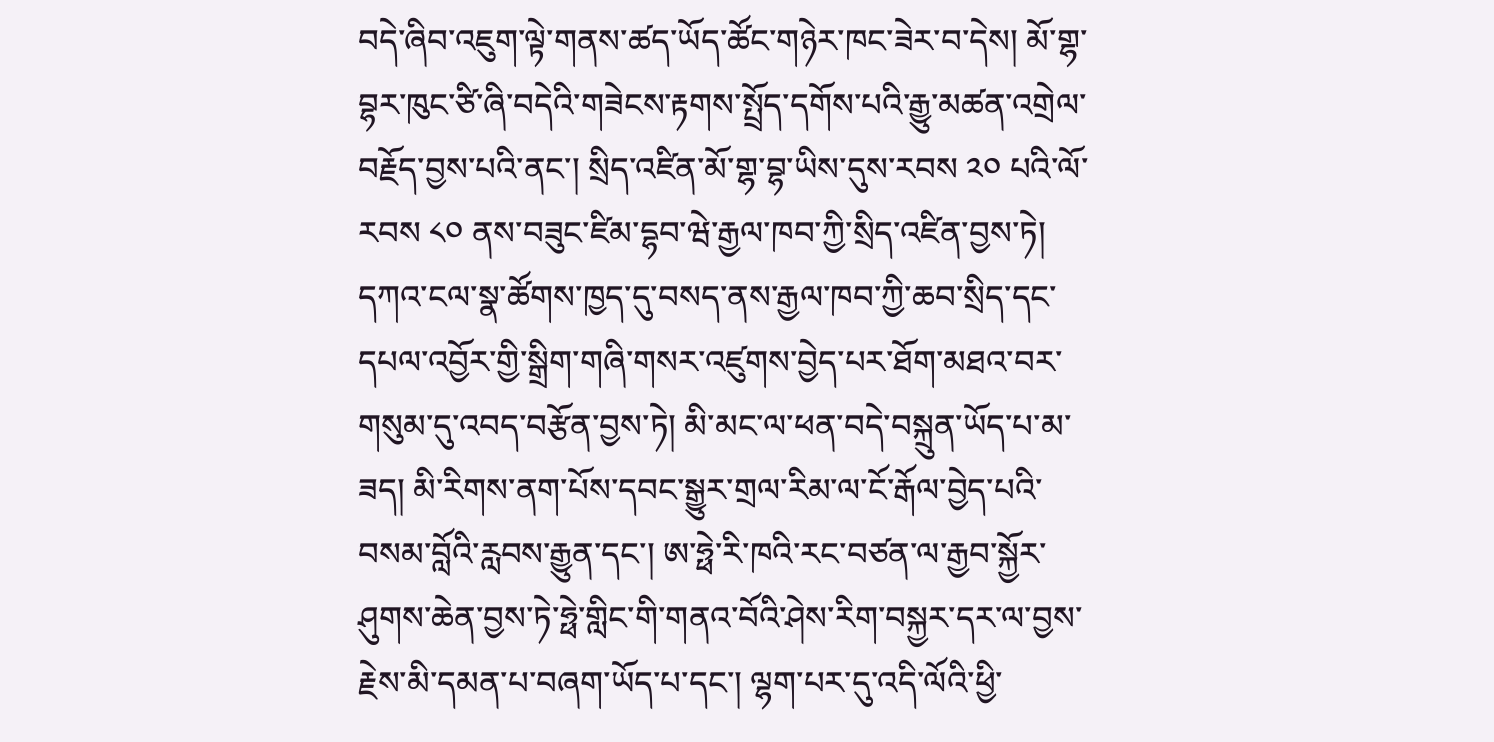བདེ་ཞིབ་འཇུག་ལྟེ་གནས་ཚད་ཡོད་ཚོང་གཉེར་ཁང་ཟེར་བ་དེས། མོ་གྷ་བྷར་ཁུང་ཙི་ཞི་བདེའི་གཟེངས་རྟགས་སྤྲོད་དགོས་པའི་རྒྱུ་མཚན་འགྲེལ་བརྗོད་བྱས་པའི་ནང་། སྲིད་འཛིན་མོ་གྷ་བྷ་ཡིས་དུས་རབས ༢༠ པའི་ལོ་རབས ༨༠ ནས་བཟུང་ཛིམ་དྷབ་ཝེ་རྒྱལ་ཁབ་ཀྱི་སྲིད་འཛིན་བྱས་ཏེ། དཀའ་ངལ་སྣ་ཚོགས་ཁྱད་དུ་བསད་ནས་རྒྱལ་ཁབ་ཀྱི་ཆབ་སྲིད་དང་དཔལ་འབྱོར་གྱི་སྒྲིག་གཞི་གསར་འཛུགས་བྱེད་པར་ཐོག་མཐའ་བར་གསུམ་དུ་འབད་བརྩོན་བྱས་ཏེ། མི་མང་ལ་ཕན་བདེ་བསྐྲུན་ཡོད་པ་མ་ཟད། མི་རིགས་ནག་པོས་དབང་སྒྱུར་གྲལ་རིམ་ལ་ངོ་རྒོལ་བྱེད་པའི་བསམ་བློའི་རླབས་རྒྱུན་དང་། ཨ་ཧྥེ་རི་ཁའི་རང་བཙན་ལ་རྒྱབ་སྐྱོར་ཤུགས་ཆེན་བྱས་ཏེ་ཧྥེ་གླིང་གི་གནའ་བོའི་ཤེས་རིག་བསྐྱར་དར་ལ་བྱས་རྗེས་མི་དམན་པ་བཞག་ཡོད་པ་དང་། ལྷག་པར་དུ་འདི་ལོའི་ཕྱི་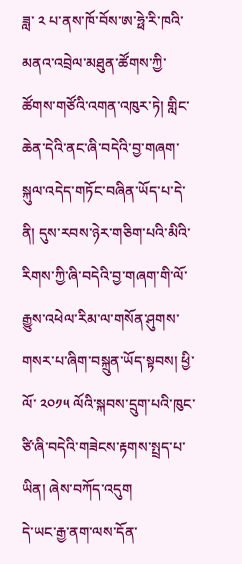ཟླ་ ༢ པ་ནས་ཁོ་བོས་ཨ་ཧྥེ་རི་ཁའི་མནའ་འབྲེལ་མཐུན་ཚོགས་ཀྱི་ཚོགས་གཙོའི་འགན་འཁུར་ཏེ། གླིང་ཆེན་དེའི་ནང་ཞི་བདེའི་བྱ་གཞག་སྐུལ་འདེད་གཏོང་བཞིན་ཡོད་པ་དེ་ནི། དུས་རབས་ཉེར་གཅིག་པའི་མིའི་རིགས་ཀྱི་ཞི་བདེའི་བྱ་གཞག་གི་ལོ་རྒྱུས་འཕེལ་རིམ་ལ་གསོན་ཤུགས་གསར་པ་ཞིག་བསྐྲུན་ཡོད་སྟབས། ཕྱི་ལོ་ ༢༠༡༥ ལོའི་སྐབས་དྲུག་པའི་ཁུང་ཙི་ཞི་བདེའི་གཟེངས་རྟགས་སྤྲད་པ་ཡིན། ཞེས་བཀོད་འདུག
དེ་ཡང་རྒྱ་ནག་ལས་དོན་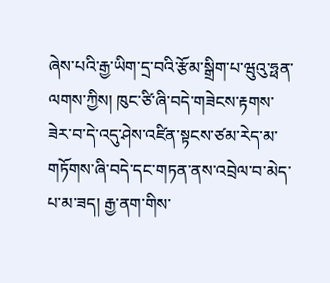ཞེས་པའི་རྒྱ་ཡིག་དྲ་བའི་རྩོམ་སྒྲིག་པ་ཝུའུ་ཧྥན་ལགས་ཀྱིས། ཁུང་ཙི་ཞི་བདེ་གཟེངས་རྟགས་ཟེར་བ་དེ་འདུ་ཤེས་འཛིན་སྟངས་ཙམ་རེད་མ་གཏོགས་ཞི་བདེ་དང་གཏན་ནས་འབྲེལ་བ་མེད་པ་མ་ཟད། རྒྱ་ནག་གིས་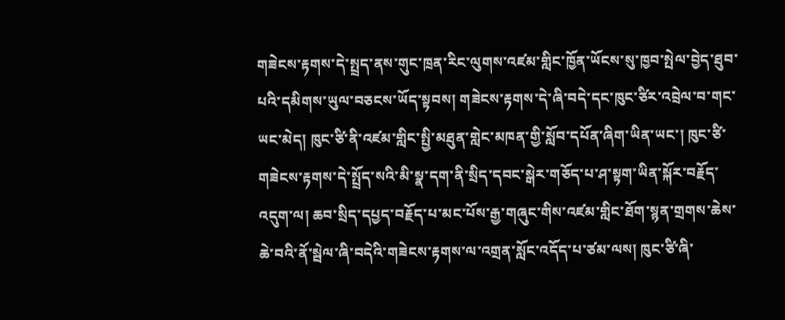གཟེངས་རྟགས་དེ་སྤྲད་ནས་གུང་ཁྲན་རིང་ལུགས་འཛམ་གླིང་ཁྱོན་ཡོངས་སུ་ཁྱབ་སྤེལ་བྱེད་ཐུབ་པའི་དམིགས་ཡུལ་བཅངས་ཡོད་སྟབས། གཟེངས་རྟགས་དེ་ཞི་བདེ་དང་ཁུང་ཙིར་འབྲེལ་བ་གང་ཡང་མེད། ཁུང་ཙི་ནི་འཛམ་གླིང་སྤྱི་མཐུན་གླེང་མཁན་གྱི་སློབ་དཔོན་ཞིག་ཡིན་ཡང་། ཁུང་ཙི་གཟེངས་རྟགས་དེ་སྤྲོད་སའི་མི་སྣ་དག་ནི་སྲིད་དབང་སྒེར་གཅོད་པ་ཤ་སྟག་ཡིན་སྐོར་བརྗོད་འདུག་ལ། ཆབ་སྲིད་དཔྱད་བརྗོད་པ་མང་པོས་རྒྱ་གཞུང་གིས་འཛམ་གླིང་ཐོག་སྙན་གྲགས་ཆེས་ཆེ་བའི་ནོ་སྦེལ་ཞི་བདེའི་གཟེངས་རྟགས་ལ་འགྲན་སློང་འདོད་པ་ཙམ་ལས། ཁུང་ཙི་ཞི་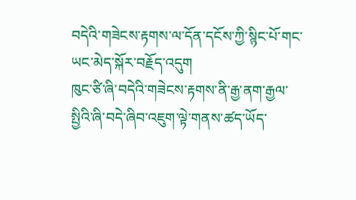བདེའི་གཟེངས་རྟགས་ལ་དོན་དངོས་ཀྱི་སྙིང་པོ་གང་ཡང་མེད་སྐོར་བརྗོད་འདུག
ཁུང་ཙི་ཞི་བདེའི་གཟེངས་རྟགས་ནི་རྒྱ་ནག་རྒྱལ་སྤྱིའི་ཞི་བདེ་ཞིབ་འཇུག་ལྟེ་གནས་ཚད་ཡོད་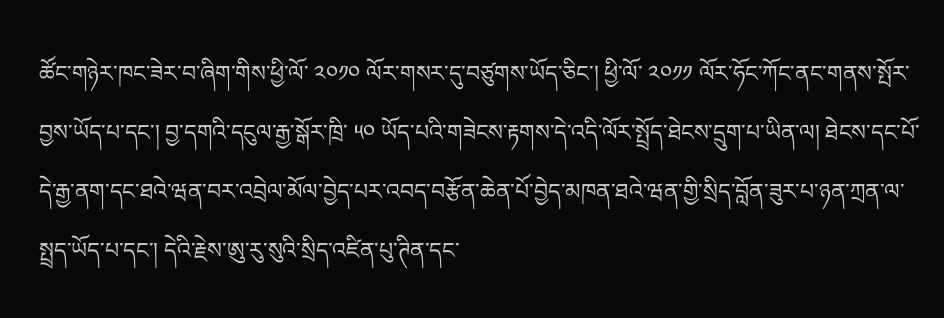ཚོང་གཉེར་ཁང་ཟེར་བ་ཞིག་གིས་ཕྱི་ལོ་ ༢༠༡༠ ལོར་གསར་དུ་བཙུགས་ཡོད་ཅིང་། ཕྱི་ལོ་ ༢༠༡༡ ལོར་ཧོང་ཀོང་ནང་གནས་སྤོར་བྱས་ཡོད་པ་དང་། བྱ་དགའི་དངུལ་རྒྱ་སྒོར་ཁྲི་ ༥༠ ཡོད་པའི་གཟེངས་རྟགས་དེ་འདི་ལོར་སྤྲོད་ཐེངས་དྲུག་པ་ཡིན་ལ། ཐེངས་དང་པོ་དེ་རྒྱ་ནག་དང་ཐའེ་ཝན་བར་འབྲེལ་མོལ་བྱེད་པར་འབད་བརྩོན་ཆེན་པོ་བྱེད་མཁན་ཐའེ་ཝན་གྱི་སྲིད་བློན་ཟུར་པ་ཉན་ཀྲན་ལ་སྤྲད་ཡོད་པ་དང་། དེའི་རྗེས་ཨུ་རུ་སུའི་སྲིད་འཛིན་པུ་ཊིན་དང་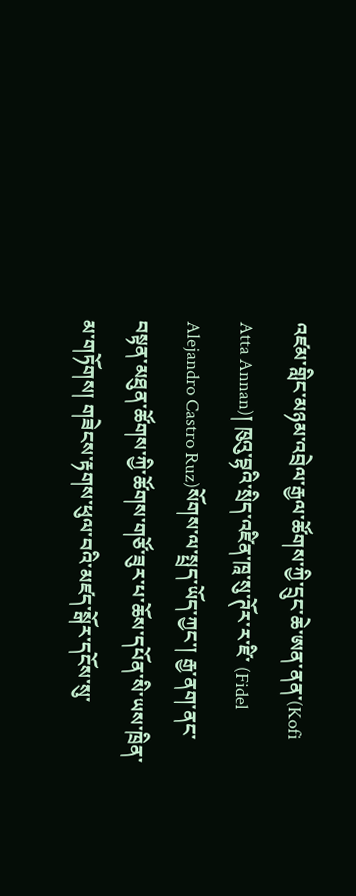འཛམ་གླིང་མཉམ་འབྲེལ་རྒྱལ་ཚོགས་ཀྱི་དྲུང་ཆེ་ཨན་ནན་(Kofi Atta Annan)། ཁུའུ་བྷའི་སྲིད་འཛིན་ཁཱ་སུ་ཊོར་ར་ཛི་ (Fidel Alejandro Castro Ruz)སོགས་ལ་སྤྲད་ཡོད་ཀྱང་། རྒྱ་ནག་ནང་བསྟན་མཐུན་ཚོགས་ཀྱི་ཚོགས་གཙོ་ཟུར་པ་ཆོས་དཔོན་སི་ཡས་ཁྲིན་མ་གཏོགས། གཟེངས་རྟགས་ཕུལ་བའི་མཛད་སྒོར་དངོས་སུ་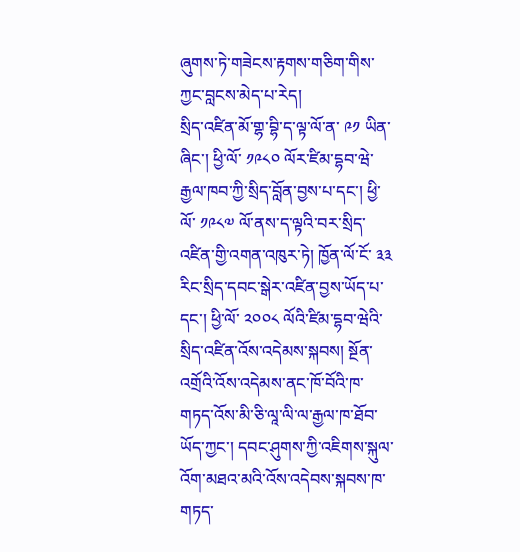ཞུགས་ཏེ་གཟེངས་རྟགས་གཅིག་གིས་ཀྱང་བླངས་མེད་པ་རེད།
སྲིད་འཛིན་མོ་གྷ་བྷི་ད་ལྟ་ལོ་ན་ ༩༡ ཡིན་ཞིང་། ཕྱི་ལོ་ ༡༩༨༠ ལོར་ཛིམ་དྷབ་ཝེ་རྒྱལ་ཁབ་ཀྱི་སྲིད་བློན་བྱས་པ་དང་། ཕྱི་ལོ་ ༡༩༨༧ ལོ་ནས་ད་ལྟའི་བར་སྲིད་འཛིན་གྱི་འགན་འཁུར་ཏེ། ཁྱོན་ལོ་ངོ་ ༣༣ རིང་སྲིད་དབང་སྒེར་འཛིན་བྱས་ཡོད་པ་དང་། ཕྱི་ལོ་ ༢༠༠༨ ལོའི་ཛིམ་དྷབ་ཝེའི་སྲིད་འཛིན་འོས་འདེམས་སྐབས། སྔོན་འགྲོའི་འོས་འདེམས་ནང་ཁོ་བོའི་ཁ་གཏད་འོས་མི་ཅི་ལཱ་ལི་ལ་རྒྱལ་ཁ་ཐོབ་ཡོད་ཀྱང་། དབང་ཤུགས་ཀྱི་འཇིགས་སྐུལ་འོག་མཐའ་མའི་འོས་འདེབས་སྐབས་ཁ་གཏད་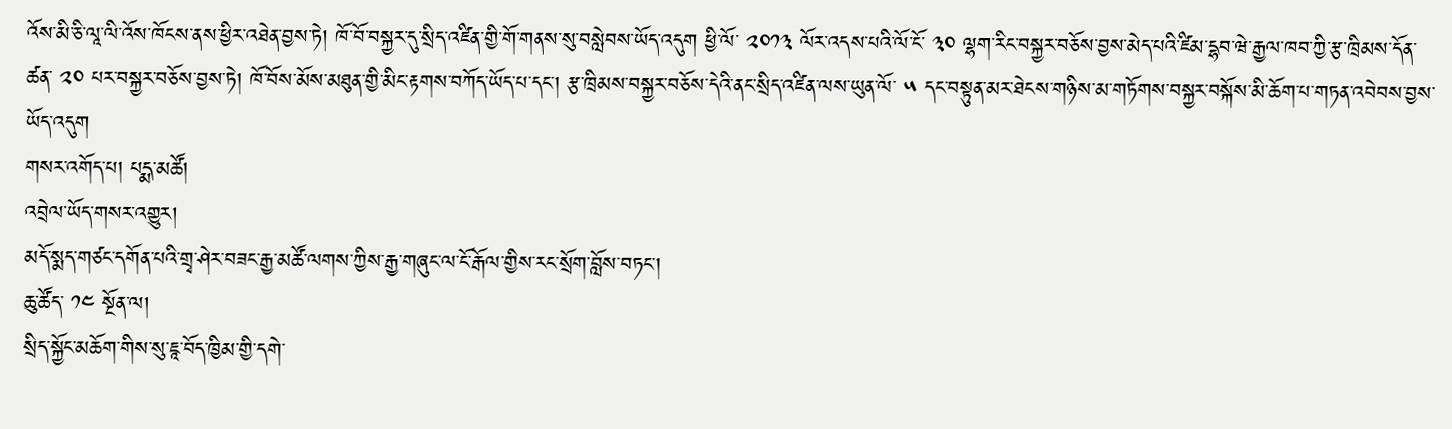འོས་མི་ཅི་ལཱ་ལི་འོས་ཁོངས་ནས་ཕྱིར་འཐེན་བྱས་ཏེ། ཁོ་བོ་བསྐྱར་དུ་སྲིད་འཛིན་གྱི་གོ་གནས་སུ་བསླེབས་ཡོད་འདུག ཕྱི་ལོ་ ༢༠༡༣ ལོར་འདས་པའི་ལོ་ངོ་ ༣༠ ལྷག་རིང་བསྐྱར་བཅོས་བྱས་མེད་པའི་ཛིམ་དྷབ་ཝེ་རྒྱལ་ཁབ་ཀྱི་རྩ་ཁྲིམས་དོན་ཚན་ ༢༠ པར་བསྐྱར་བཅོས་བྱས་ཏེ། ཁོ་བོས་མོས་མཐུན་གྱི་མིང་རྟགས་བཀོད་ཡོད་པ་དང་། རྩ་ཁྲིམས་བསྐྱར་བཅོས་དེའི་ནང་སྲིད་འཛིན་ལས་ཡུན་ལོ་ ༥ དང་བསྟུན་མར་ཐེངས་གཉིས་མ་གཏོགས་བསྐྱར་བསྐོས་མི་ཆོག་པ་གཏན་འབེབས་བྱས་ཡོད་འདུག
གསར་འགོད་པ། པདྨ་མཚོ།
འབྲེལ་ཡོད་གསར་འགྱུར།
མདོ་སྨད་གཙང་དགོན་པའི་གྲྭ་ཤེར་བཟང་རྒྱ་མཚོ་ལགས་ཀྱིས་རྒྱ་གཞུང་ལ་ངོ་རྒོལ་གྱིས་རང་སྲོག་བློས་བཏང་།
ཆུ་ཚོད་ ༡༤ སྔོན་ལ།
སྲིད་སྐྱོང་མཆོག་གིས་སུ་ཇཱ་བོད་ཁྱིམ་གྱི་དགེ་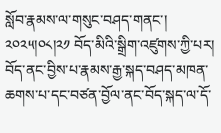སློབ་རྣམས་ལ་གསུང་བཤད་གནང་། ༢༠༢༥།༠༨།༢༡ བོད་མིའི་སྒྲིག་འཛུགས་ཀྱི་པར།
བོད་ནང་བྱིས་པ་རྣམས་རྒྱ་སྐད་བཤད་མཁན་ཆགས་པ་དང་བཙན་བྱོལ་ནང་བོད་སྐད་ལ་དོ་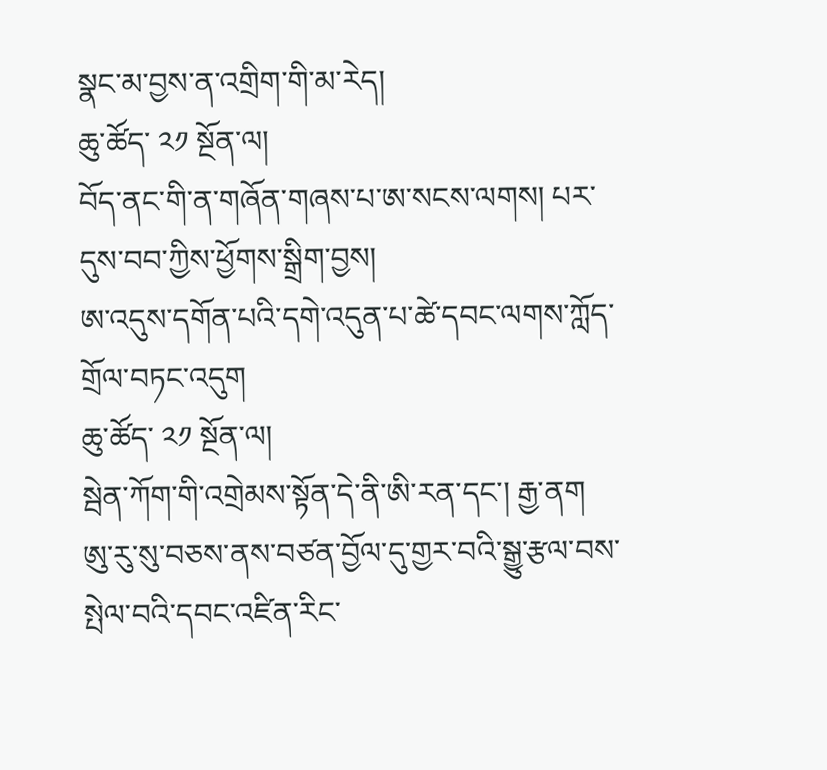སྣང་མ་བྱས་ན་འགྲིག་གི་མ་རེད།
ཆུ་ཚོད་ ༢༡ སྔོན་ལ།
བོད་ནང་གི་ན་གཞོན་གཞས་པ་ཨ་སངས་ལགས། པར་དུས་བབ་ཀྱིས་ཕྱོགས་སྒྲིག་བྱས།
ཨ་འདུས་དགོན་པའི་དགེ་འདུན་པ་ཚེ་དབང་ལགས་ཀློད་གྲོལ་བཏང་འདུག
ཆུ་ཚོད་ ༢༡ སྔོན་ལ།
སྦེན་ཀོག་གི་འགྲེམས་སྟོན་དེ་ནི་ཨི་རན་དང་། རྒྱ་ནག ཨུ་རུ་སུ་བཅས་ནས་བཙན་བྱོལ་དུ་གྱར་བའི་སྒྱུ་རྩལ་བས་སྤེལ་བའི་དབང་འཛིན་རིང་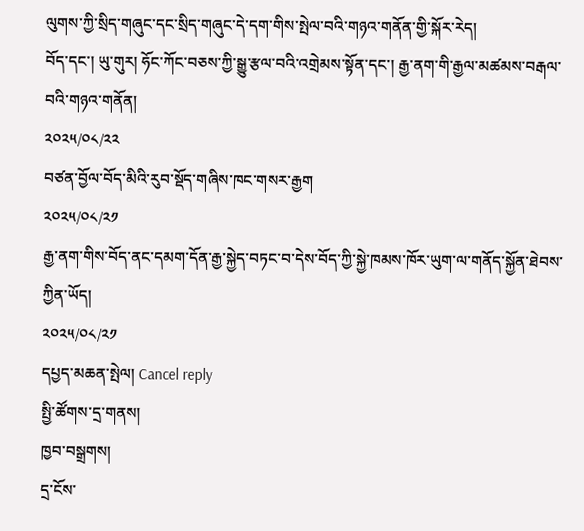ལུགས་ཀྱི་སྲིད་གཞུང་དང་སྲིད་གཞུང་དེ་དག་གིས་སྤེལ་བའི་གཉའ་གནོན་གྱི་སྐོར་རེད།
བོད་དང་། ཡུ་གུར། ཧོང་ཀོང་བཅས་ཀྱི་སྒྱུ་རྩལ་བའི་འགྲེམས་སྟོན་དང་། རྒྱ་ནག་གི་རྒྱལ་མཚམས་བརྒལ་བའི་གཉའ་གནོན།
༢༠༢༥/༠༨/༢༢
བཙན་བྱོལ་བོད་མིའི་རུབ་སྡོད་གཞིས་ཁང་གསར་རྒྱག
༢༠༢༥/༠༨/༢༡
རྒྱ་ནག་གིས་བོད་ནང་དམག་དོན་རྒྱ་སྐྱེད་བཏང་བ་དེས་བོད་ཀྱི་སྐྱེ་ཁམས་ཁོར་ཡུག་ལ་གནོད་སྐྱོན་ཐེབས་ཀྱིན་ཡོད།
༢༠༢༥/༠༨/༢༡
དཔྱད་མཆན་སྤེལ། Cancel reply
སྤྱི་ཚོགས་དྲ་གནས།
ཁྱབ་བསྒྲགས།
དྲ་ངོས་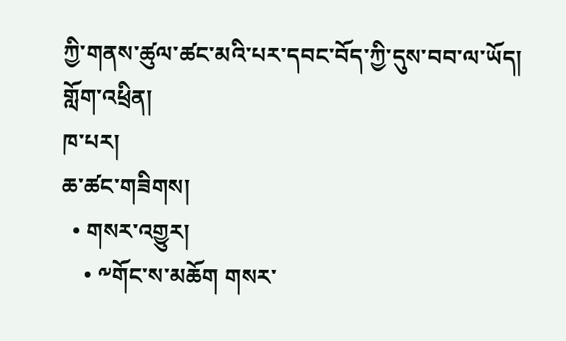ཀྱི་གནས་ཚུལ་ཚང་མའི་པར་དབང་བོད་ཀྱི་དུས་བབ་ལ་ཡོད།
གློག་འཕྲིན།
ཁ་པར།
ཆ་ཚང་གཟིགས།
  • གསར་འགྱུར།
    • ༸གོང་ས་མཆོག གསར་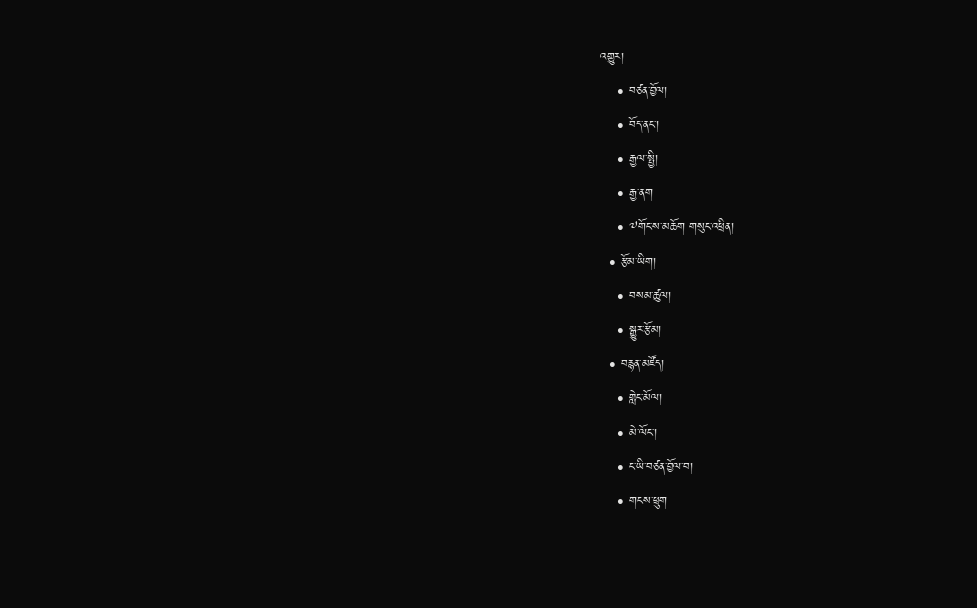འགྱུར།
    • བཙན་བྱོལ།
    • བོད་ནང་།
    • རྒྱལ་སྤྱི།
    • རྒྱ་ནག
    • ༧གོང་ས་མཆོག གསུང་འཕྲིན།
  • རྩོམ་ཡིག།
    • བསམ་ཚུལ།
    • སྒྱུར་རྩོམ།
  • བརྙན་མཛོད།
    • གླེང་མོལ།
    • མེ་ལོང་།
    • ང་ཡི་བཙན་བྱོལ་བ།
    • གངས་ཕྲུག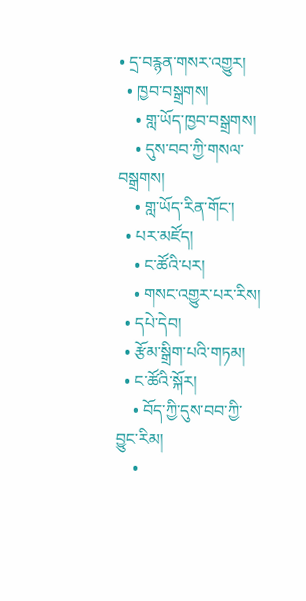• དྲ་བརྙན་གསར་འགྱུར།
  • ཁྱབ་བསྒྲགས།
    • གླ་ཡོད་ཁྱབ་བསྒྲགས།
    • དུས་བབ་ཀྱི་གསལ་བསྒྲགས།
    • གླ་ཡོད་རིན་གོང་།
  • པར་མཛོད།
    • ང་ཚོའི་པར།
    • གསང་འགྱུར་པར་རིས།
  • དཔེ་དེབ།
  • རྩོམ་སྒྲིག་པའི་གཏམ།
  • ང་ཚོའི་སྐོར།
    • བོད་ཀྱི་དུས་བབ་ཀྱི་བྱུང་རིམ།
    •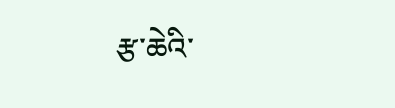རྩ་ཆེའི་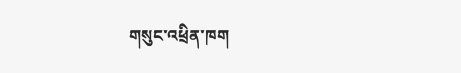གསུང་འཕྲིན་ཁག